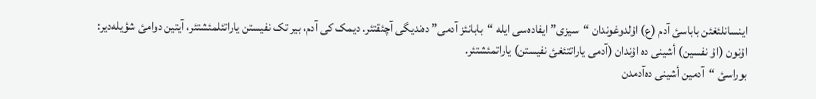اینسانلئغئن باباسئ آدم (ع) اۇلدوغوندان “سیزی” ایفادەسی ایلە “بابانئز آدمی” دەندیگی آچئقتئر. دیمک کی آدم، بیر تک نفیستن یاراتئلمئشتئر، آیتین دوامئ شؤیلەدیر:
اۇنون (اۇ نفسین) أشینی دە اۇندان (آدمی یاراتتئغئ نفیستن) یاراتمئشتئر.
بوراسئ “آدمین أشینی دەآدمدن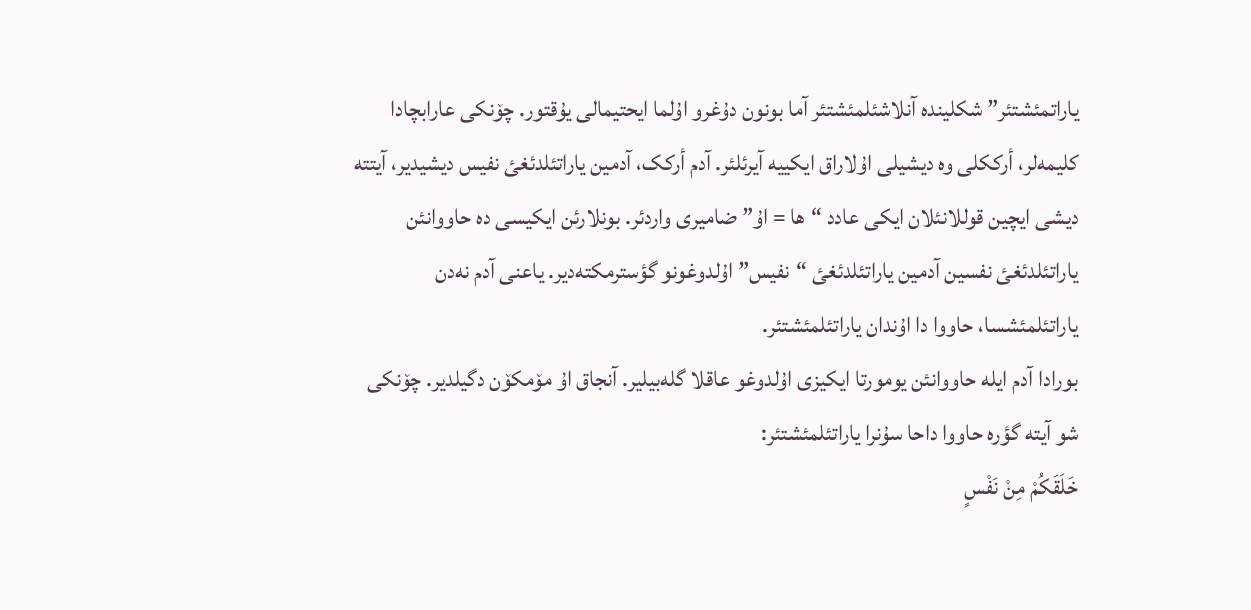یاراتمئشتئر” شکلیندە آنلاشئلمئشتئر آما بونون دۇغرو اۇلما ایحتیمالی یۇقتور. چۆنکی عارابچادا کلیمەلر، أرککلی وە دیشیلی اۇلاراق ایکییە آیرئلئر. آدم أرکک، آدمین یاراتئلدئغئ نفیس دیشیدیر، آیتتە دیشی ایچین قوللانئلان ایکی عادد “ها = اۇ” ضامیری واردئر. بونلارئن ایکیسی دە حاووانئن یاراتئلدئغئ نفسین آدمین یاراتئلدئغئ “نفیس” اۇلدوغونو گؤسترمکتەدیر. یاعنی آدم نەدن یاراتئلمئشسا، حاووا دا اۇندان یاراتئلمئشتئر.
بورادا آدم ایلە حاووانئن یومورتا ایکیزی اۇلدوغو عاقلا گلەبیلیر. آنجاق اۇ مۆمکۆن دگیلدیر. چۆنکی شو آیتە گؤرە حاووا داحا سۇنرا یاراتئلمئشتئر:
خَلَقَكُمْ مِنْ نَفْسٍ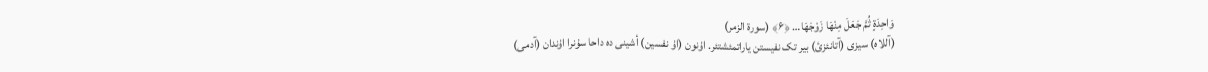وَاحِدَةٍ ثُمَّ جَعَلَ مِنْهَا زَوْجَهَا… ﴿۶﴾ (سورة الزمر)
(آللاە) سیزی (آتانئزئ) بیر تک نفیستن یاراتمئشتئر. اۇنون (اۇ نفسین) أشینی دە داحا سۇنرا اۇندان (آدمی)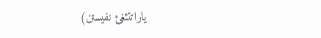یاراتتئغئ نفیستن)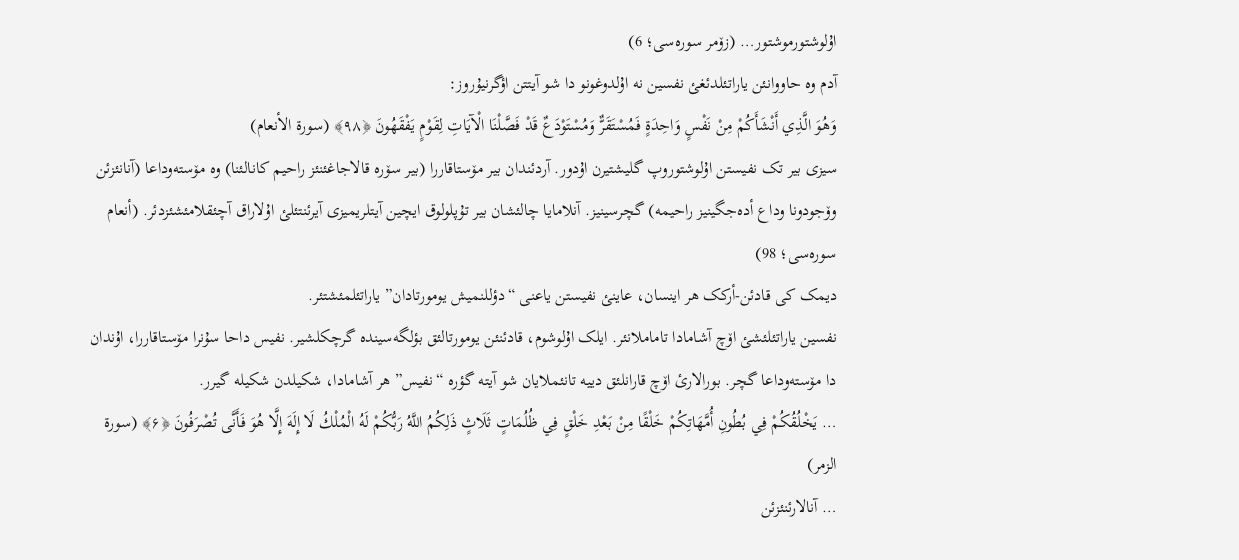اۇلوشتورموشتور… (زۆمر سورەسی؛ 6)
آدم وە حاووانئن یاراتئلدئغئ نفسین نە اۇلدوغونو دا شو آیتتن اؤگرنیۇروز:
وَهُوَ الَّذِي أَنْشَأَكُمْ مِنْ نَفْسٍ وَاحِدَةٍ فَمُسْتَقَرٌّ وَمُسْتَوْدَعٌ قَدْ فَصَّلْنَا الْآيَاتِ لِقَوْمٍ يَفْقَهُونَ ﴿۹۸﴾ (سورة الأنعام)
سیزی بیر تک نفیستن اۇلوشتوروپ گلیشتیرن اۇدور. آردئندان بیر مۆستاقاررا (بیر سۆرە قالاجاغئنئز راحیم کانالئنا) وە مۆستەوداعا (آنانئزئن وۆجودونا وداع أدەجگینیز راحیمە) گچرسینیز. آنلامایا چالئشان بیر تۇپلولوق ایچین آیتلریمیزی آیرئنتئلئ اۇلاراق آچئقلامئشئزدئر. (أنعام سورەسی؛ 98)
دیمک کی قادئن-أرکک هر اینسان، عاینئ نفیستن یاعنی “دؤللنمیش یومورتادان” یاراتئلمئشتئر.
نفسین یاراتئلئشئ اۆچ آشامادا تاماملانئر. ایلک اۇلوشوم، قادئنئن یومورتالئق بؤلگەسیندە گرچکلشیر. نفیس داحا سۇنرا مۆستاقاررا، اۇندان دا مۆستەوداعا گچر. بورالارئ اۆچ قارانلئق دییە تانئملایان شو آیتە گؤرە “نفیس” هر آشامادا، شکیلدن شکیلە گیرر.
… يَخْلُقُكُمْ فِي بُطُونِ أُمَّهَاتِكُمْ خَلْقًا مِنْ بَعْدِ خَلْقٍ فِي ظُلُمَاتٍ ثَلَاثٍ ذَلِكُمُ اللَّهُ رَبُّكُمْ لَهُ الْمُلْكُ لَا إِلَهَ إِلَّا هُوَ فَأَنَّى تُصْرَفُونَ ﴿۶﴾ (سورة الزمر)
… آنالارئنئزئن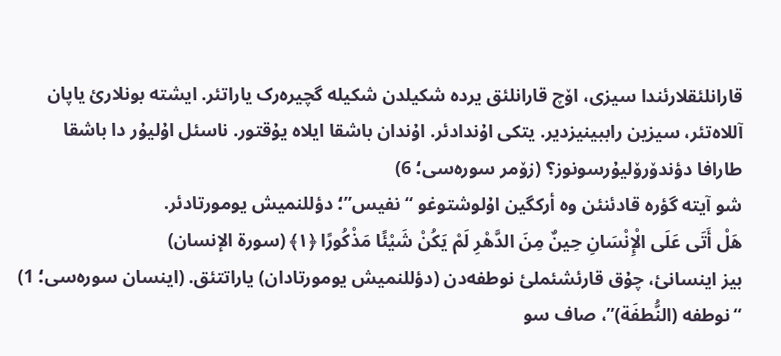قارانلئقلارئندا سیزی، اۆچ قارانلئق یردە شکیلدن شکیلە گچیرەرک یاراتئر. ایشتە بونلارئ یاپان آللاەتئر، سیزین راببینیزدیر. یتکی اۇندادئر. اۇندان باشقا ایلاە یۇقتور. ناسئل اۇلیۇر دا باشقا طارافا دؤندۆرۆلیۇرسونوز؟ (زۆمر سورەسی؛ 6)
شو آیتە گؤرە قادئنئن وە أرکگین اۇلوشتوغو “نفیس”؛ دؤللنمیش یومورتادئر.
هَلْ أَتَى عَلَى الْإِنْسَانِ حِينٌ مِنَ الدَّهْرِ لَمْ يَكُنْ شَيْئًا مَذْكُورًا ﴿۱﴾ (سورة الإنسان)
بیز اینسانئ، چۇق قارئشئملئ نوطفەدن (دؤللنمیش یومورتادان) یاراتتئق. (اینسان سورەسی؛ 1)
“نوطفە (النُّطفَة)”، صاف سو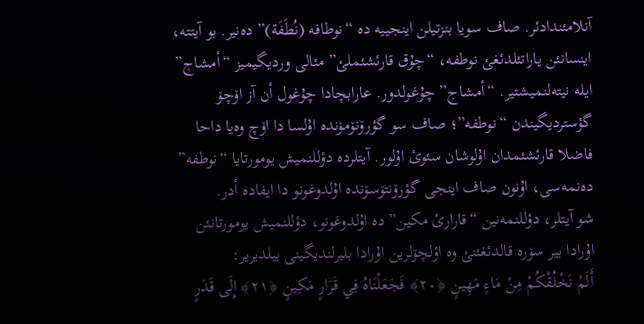آنلامئندادئر. صاف سویا بنزتیلن اینجییە دە “نوطافە (نُطَفَة)” دەنیر. بو آیتتە، اینسانئن یاراتئلدئغئ نوطفە، “چۇق قارئشئملئ” مئالی وردیگیمیز “أمشاج” ایلە نیتەلنمیشتیر. “أمشاج” چۇغولدور. عارابچادا چۇغول أن آز اۆچۆ گؤستردیگیندن “نوطفە”؛ صاف سو گؤرۆنۆمۆندە اۇلسا دا اۆچ وەیا داحا فاضلا قارئشئمدان اۇلوشان سئوئ اۇلور. آیتلردە دؤللنمیش یومورتایا “نوطفە” دەنمەسی، اۇنون صاف اینجی گؤرۆنتۆسۆندە اۇلدوغونو دا ایفادە أدر.
شو آیتلر، دؤللنمەنین “قارارئ مکین”دە اۇلدوغونو، دؤللنمیش یومورتانئن اۇرادا بیر سۆرە قالدئغئنئ وە اؤلچۆلرین اۇرادا بلیرلندیگینی بیلدیریر:
أَلَمْ نَخْلُقْكُمْ مِنْ مَاءٍ مَهِينٍ ﴿۲۰﴾ فَجَعَلْنَاهُ فِي قَرَارٍ مَكِينٍ ﴿۲۱﴾ إِلَى قَدَرٍ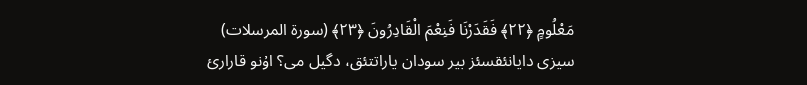مَعْلُومٍ ﴿۲۲﴾ فَقَدَرْنَا فَنِعْمَ الْقَادِرُونَ ﴿۲۳﴾ (سورة المرسلات)
سیزی دایانئقسئز بیر سودان یاراتتئق، دگیل می؟ اۇنو قارارئ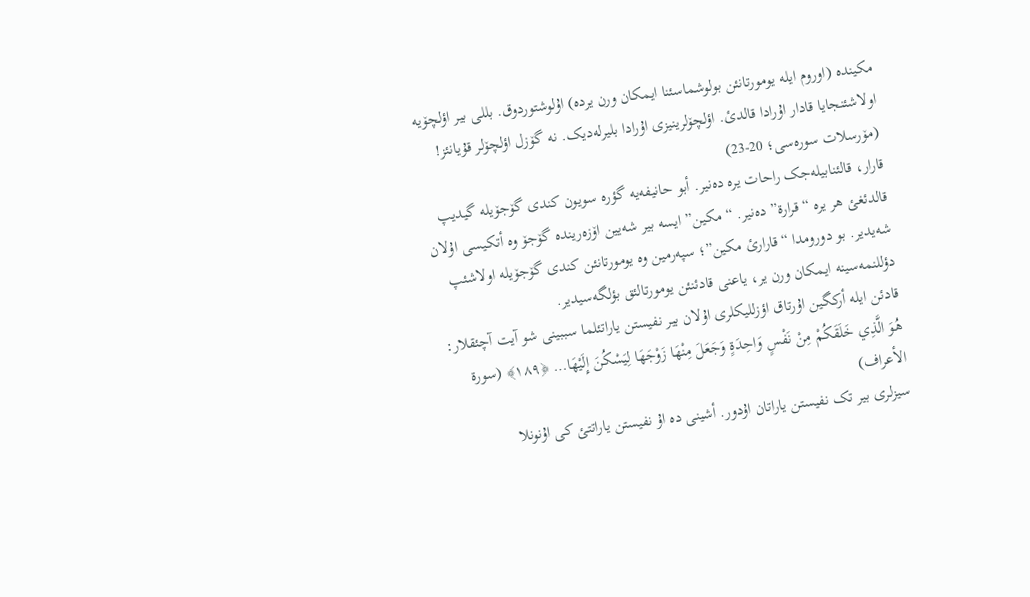مکیندە (اوروم ایلە یومورتانئن بولوشماسئنا ایمکان ورن یردە) اۇلوشتوردوق. بللی بیر اؤلچۆیە اولاشئنجایا قادار اۇرادا قالدئ. اؤلچۆلرینیزی اۇرادا بلیرلەدیک. نە گۆزل اؤلچۆلر قۇیانئز! (مۆرسلات سورەسی؛ 20-23)
قارار، قالئنابیلەجک راحات یرە دەنیر. أبو حانیفەیە گؤرە سویون کندی گۆجۆیلە گیدیپ قالدئغئ هر یرە “قرارة” دەنیر. “مکین” ایسە بیر شەیین اۆزەریندە گۆجۆ وە أتکیسی اۇلان شەیدیر. بو دورومدا “قارارئ مکین”؛ سپەرمین وە یومورتانئن کندی گۆجۆیلە اولاشئپ دؤللنمەسینە ایمکان ورن یر، یاعنی قادئنئن یومورتالئق بؤلگەسیدیر.
قادئن ایلە أرکگین اۇرتاق اؤزللیکلری اۇلان بیر نفیستن یاراتئلما سببینی شو آیت آچئقلار:
هُوَ الَّذِي خَلَقَكُمْ مِنْ نَفْسٍ وَاحِدَةٍ وَجَعَلَ مِنْهَا زَوْجَهَا لِيَسْكُنَ إِلَيْهَا… ﴿۱۸۹﴾ (سورة الأعراف)
سیزلری بیر تک نفیستن یاراتان اۇدور. أشینی دە اۇ نفیستن یاراتتئ کی اۇنونلا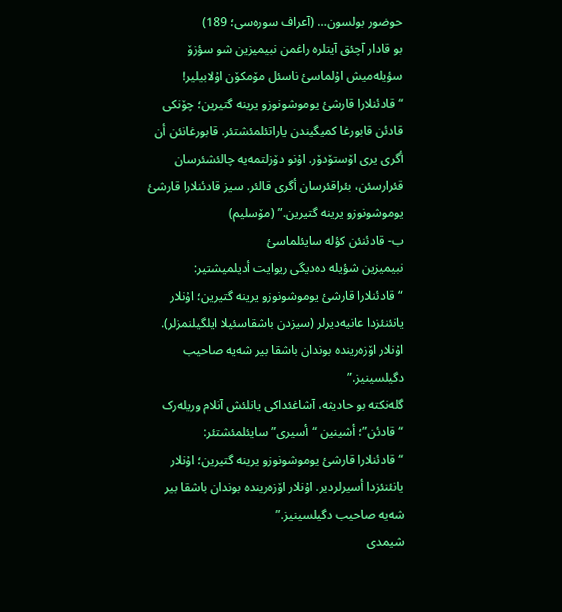حوضور بولسون… (آعراف سورەسی؛ 189)
بو قادار آچئق آیتلرە راغمن نبیمیزین شو سؤزۆ سؤیلەمیش اۇلماسئ ناسئل مۆمکۆن اۇلابیلیر!
“قادئنلارا قارشئ یوموشونوزو یرینە گتیرین؛ چۆنکی قادئن قابورغا کمیگیندن یاراتئلمئشتئر. قابورغانئن أن أگری یری اۆستۆدۆر. اۇنو دۆزلتمەیە چالئشئرسان قئرارسئن، بئراقئرسان أگری قالئر. سیز قادئنلارا قارشئ یوموشونوزو یرینە گتیرین.” (مۆسلیم)
ب- قادئنئن کؤلە سایئلماسئ
نبیمیزین شؤیلە دەدیگی ریوایت أدیلمیشتیر:
“قادئنلارا قارشئ یوموشونوزو یرینە گتیرین؛ اۇنلار یانئنئزدا عانیەدیرلر (سیزدن باشقاسئیلا ایلگیلنمزلر). اۇنلار اۆزەریندە بوندان باشقا بیر شەیە صاحیب دگیلسینیز.”
گلەنکتە بو حادیثە، آشاغئداکی یانلئش آنلام وریلەرک “قادئن”؛ أشینین “أسیری” سایئلمئشتئر:
“قادئنلارا قارشئ یوموشونوزو یرینە گتیرین؛ اۇنلار یانئنئزدا أسیرلردیر. اۇنلار اۆزەریندە بوندان باشقا بیر شەیە صاحیب دگیلسینیز.”
شیمدی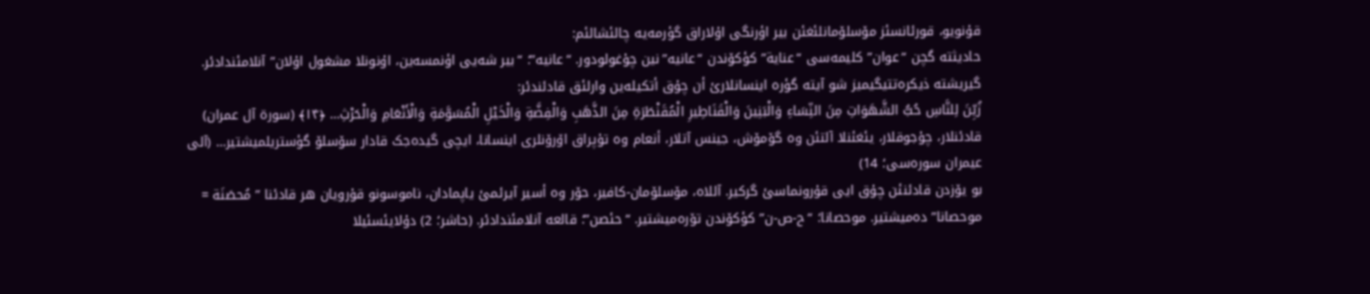قۇنویو، قورئانسئز مۆسلۆمانلئغئن بیر اؤرنگی اۇلاراق گؤرمەیە چالئشالئم:
حادیثتە گچن “عوان” کلیمەسی “عنایة” کؤکۆندن “عانیە”نین چۇغولودور. “عانیە”؛ “بیر شەیی اؤنمسەین، اۇنونلا مشغول اۇلان” آنلامئندادئر.
گیریشتە ذیکرەتتیگیمیز شو آیتە گؤرە اینسانلارئ أن چۇق أتکیلەین وارلئق قادئندئر:
زُيِّنَ لِلنَّاسِ حُبُّ الشَّهَوَاتِ مِنَ النِّسَاءِ وَالْبَنِينَ وَالْقَنَاطِيرِ الْمُقَنْطَرَةِ مِنَ الذَّهَبِ وَالْفِضَّةِ وَالْخَيْلِ الْمُسَوَّمَةِ وَالْأَنْعَامِ وَالْحَرْثِ… ﴿۱۴﴾ (سورة آل عمران)
قادئنلار، چۇجوقلار، یئغئنلا آلتئن وە گۆمۆش، جینس آتلار، أنعام وە تۇپراق اۆرۆنلری اینسانا، ایچی گیدەجک قادار سۆسلۆ گؤستریلمیشتیر… (آلی عیمران سورەسی؛ 14)
بو یۆزدن قادئنئن چۇق ایی قۇرونماسئ گرکیر. آللاە، مۆسلۆمان-کافیر، حۆر وە أسیر آیرئمئ یاپمادان، ناموسونو قۇرویان هر قادئنا ” مُحصَنَة = موحصانا” دەمیشتیر. موحصانا؛ “ح-ص-ن” کؤکۆندن تۆرەمیشتیر. “حئصن”؛ قالعە آنلامئندادئر. (حاشر؛ 2) دۇلایئسئیلا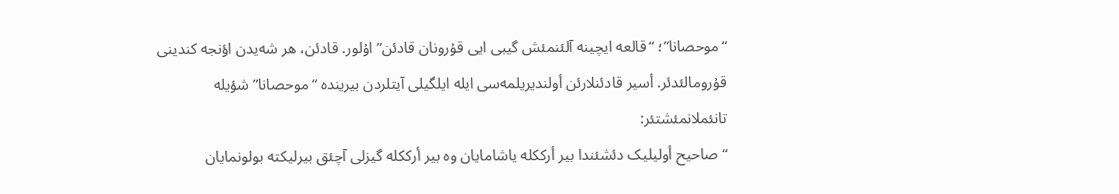“موحصانا”؛ “قالعە ایچینە آلئنمئش گیبی ایی قۇرونان قادئن” اۇلور. قادئن، هر شەیدن اؤنجە کندینی قۇرومالئدئر. أسیر قادئنلارئن أولندیریلمەسی ایلە ایلگیلی آیتلردن بیریندە “موحصانا” شؤیلە تانئملانمئشتئر:
“صاحیح أولیلیک دئشئندا بیر أرککلە یاشامایان وە بیر أرککلە گیزلی آچئق بیرلیکتە بولونمایان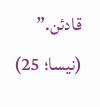قادئن.” (نیسا؛ 25)